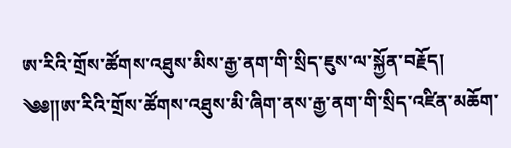ཨ་རིའི་གྲོས་ཚོགས་འཐུས་མིས་རྒྱ་ནག་གི་སྲིད་ཇུས་ལ་སྐྱོན་བརྗོད།
༄༅༎ཨ་རིའི་གྲོས་ཚོགས་འཐུས་མི་ཞིག་ནས་རྒྱ་ནག་གི་སྲིད་འཛིན་མཆོག་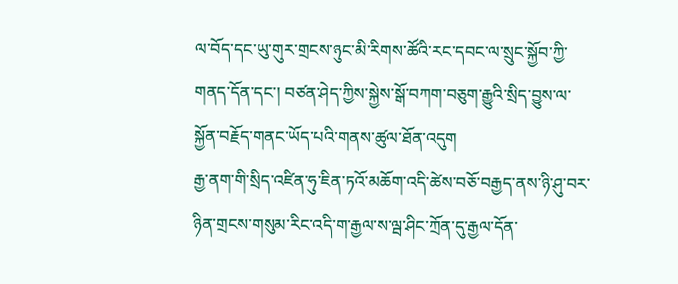ལ་བོད་དང་ཡུ་གུར་གྲངས་ཉུང་མི་རིགས་ཚོའི་རང་དབང་ལ་སྲུང་སྐྱོབ་ཀྱི་གནད་དོན་དང་། བཙན་ཤེད་ཀྱིས་སྐྱེས་སྒོ་བཀག་བཅུག་རྒྱུའི་སྲིད་བྱུས་ལ་སྐྱོན་བརྗོད་གནང་ཡོད་པའི་གནས་ཚུལ་ཐོན་འདུག
རྒྱ་ནག་གི་སྲིད་འཛིན་ཧུ་ཇིན་ཏའོ་མཆོག་འདི་ཚེས་བཅོ་བརྒྱད་ནས་ཉི་ཤུ་བར་ཉིན་གྲངས་གསུམ་རིང་འདི་ག་རྒྱལ་ས་ལྦ་ཤིང་ཀྲོན་དུ་རྒྱལ་དོན་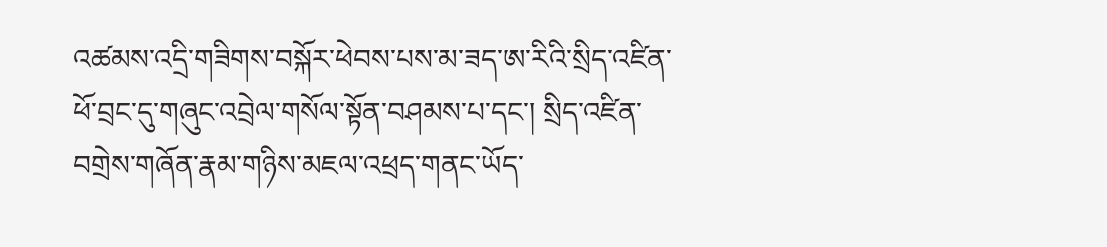འཚམས་འདྲི་གཟིགས་བསྐོར་ཕེབས་པས་མ་ཟད་ཨ་རིའི་སྲིད་འཛིན་ཕོ་བྲང་དུ་གཞུང་འབྲེལ་གསོལ་སྟོན་བཤམས་པ་དང་། སྲིད་འཛིན་བགྲེས་གཞོན་རྣམ་གཉིས་མཇལ་འཕྲད་གནང་ཡོད་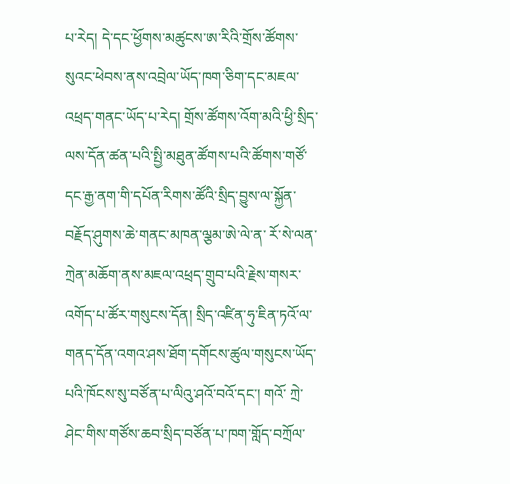པ་རེད། དེ་དང་ཕྱོགས་མཚུངས་ཨ་རིའི་གྲོས་ཚོགས་སུའང་ཕེབས་ནས་འབྲེལ་ཡོད་ཁག་ཅིག་དང་མཇལ་འཕྲད་གནང་ཡོད་པ་རེད། གྲོས་ཚོགས་འོག་མའི་ཕྱི་སྲིད་ལས་དོན་ཚན་པའི་སྤྱི་མཐུན་ཚོགས་པའི་ཚོགས་གཙོ་དང་རྒྱ་ནག་གི་དཔོན་རིགས་ཚོའི་སྲིད་བྱུས་ལ་སྐྱོན་བརྗོད་ཤུགས་ཆེ་གནང་མཁན་ལྕམ་ཨེ་ལེ་ན་ རོ་སེ་ལན་ཀྲེན་མཆོག་ནས་མཇལ་འཕྲད་གྲུབ་པའི་རྗེས་གསར་འགོད་པ་ཚོར་གསུངས་དོན། སྲིད་འཛིན་ཧུ་ཇིན་ཏའོ་ལ་གནད་དོན་འགའ་ཤས་ཐོག་དགོངས་ཚུལ་གསུངས་ཡོད་པའི་ཁོངས་སུ་བཙོན་པ་ལིའུ་ཤའོ་བའོ་དང་། གའོ་ ཀྲེ་ཤེང་གིས་གཙོས་ཆབ་སྲིད་བཙོན་པ་ཁག་གློད་བཀྲོལ་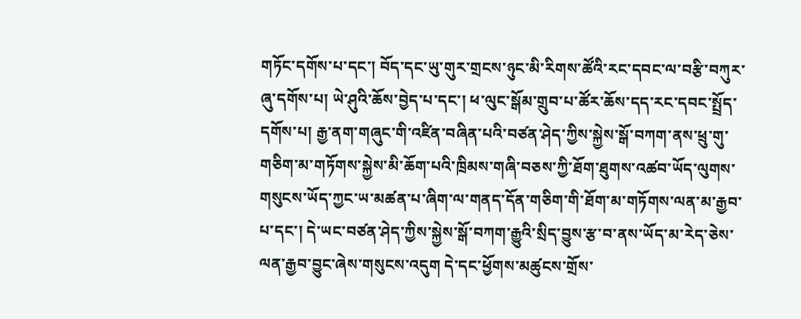གཏོང་དགོས་པ་དང་། བོད་དང་ཡུ་གུར་གྲངས་ཉུང་མི་རིགས་ཚོའི་རང་དབང་ལ་བརྩི་བཀུར་ཞུ་དགོས་པ། ཡེ་ཤུའི་ཆོས་བྱེད་པ་དང་། ཕ་ལུང་སྒོམ་གྲུབ་པ་ཚོར་ཆོས་དད་རང་དབང་སྤྲོད་དགོས་པ། རྒྱ་ནག་གཞུང་གི་འཛིན་བཞིན་པའི་བཙན་ཤེད་ཀྱིས་སྐྱེས་སྒོ་བཀག་ནས་ཕྲུ་གུ་གཅིག་མ་གཏོགས་སྐྱེས་མི་ཆོག་པའི་ཁྲིམས་གཞི་བཅས་ཀྱི་ཐོག་ཐུགས་འཚབ་ཡོད་ལུགས་གསུངས་ཡོད་ཀྱང་ཡ་མཚན་པ་ཞིག་ལ་གནད་དོན་གཅིག་གི་ཐོག་མ་གཏོགས་ལན་མ་རྒྱབ་པ་དང་། དེ་ཡང་བཙན་ཤེད་ཀྱིས་སྐྱེས་སྒོ་བཀག་རྒྱུའི་སྲིད་བྱུས་རྩ་བ་ནས་ཡོད་མ་རེད་ཅེས་ལན་རྒྱབ་བྱུང་ཞེས་གསུངས་འདུག དེ་དང་ཕྱོགས་མཚུངས་གྲོས་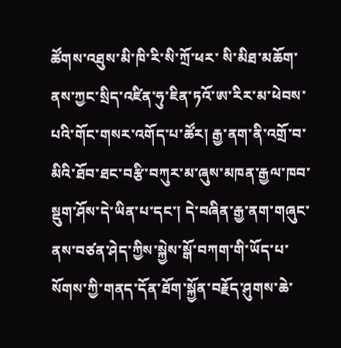ཚོགས་འཐུས་མི་ཁི་རི་སི་ཀྲོ་ཕར་ སི་མིཐ་མཆོག་ནས་ཀྱང་སྲིད་འཛིན་ཧུ་ཇིན་ཏའོ་ཨ་རིར་མ་ཕེབས་པའི་གོང་གསར་འགོད་པ་ཚོར། རྒྱ་ནག་ནི་འགྲོ་བ་མིའི་ཐོབ་ཐང་བརྩི་བཀུར་མ་ཞུས་མཁན་རྒྱལ་ཁབ་སྡུག་ཤོས་དེ་ཡིན་པ་དང་། དེ་བཞིན་རྒྱ་ནག་གཞུང་ནས་བཙན་ཤེད་ཀྱིས་སྐྱེས་སྒོ་བཀག་གི་ཡོད་པ་སོགས་ཀྱི་གནད་དོན་ཐོག་སྐྱོན་བརྗོད་ཤུགས་ཆེ་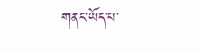གནང་ཡོད་པ་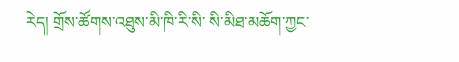རེད། གྲོས་ཚོགས་འཐུས་མི་ཁི་རི་སི་ སི་མིཐ་མཆོག་ཀྱང་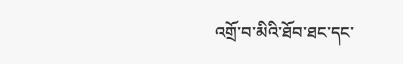འགྲོ་བ་མིའི་ཐོབ་ཐང་དང་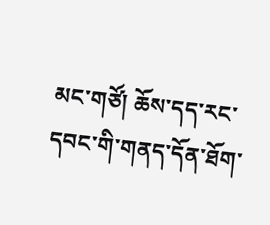མང་གཙོ། ཆོས་དད་རང་དབང་གི་གནད་དོན་ཐོག་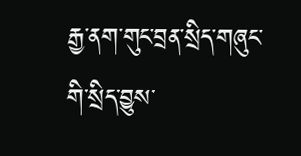རྒྱ་ནག་གུང་བྲན་སྲིད་གཞུང་གི་སྲིད་བྱུས་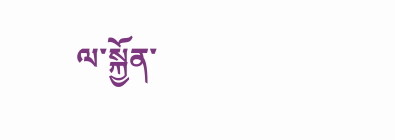ལ་སྐྱོན་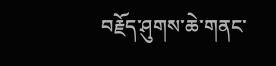བརྗོད་ཤུགས་ཆེ་གནང་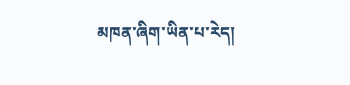མཁན་ཞིག་ཡིན་པ་རེད།